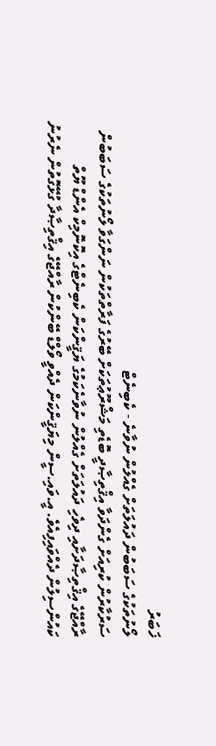ޚަބަރު
ލޯނުތަކުގެ ސަބަބުން ދައުލަތަށް ގެއްލުން ނުވާނެ - ކެބިނެޓް
ސަރުކާރުން ކުރިއަށް ގެންދަވާ އިޤްތިޞާދީ ބޮޑެތި މަޝްރޫޢުތަކަށް ބޭރުގެ ފަރާތްތަކުން ނަންގަވާ ލޯނުތަކުގެ ސަބަބުން ރާއްޖޭގެ އިޤްތިޞާދަށާއި ދިވެހި ދައުލަތަށް ގެއްލުން ނުވާނެކަމުގެ ޔަޤީންކަން ކެބިނެޓްގެ އިކޮނޮމިކް އެންޑް ޔޫތް ކައުންސިލުން ދެއްވައިފިއެވެ. އީ.ވައި.ސީން މިޔަޤީންކަން ދެއްވީ ވޯލްޑް ބޭންކުން ރާއްޖޭގެ އިޤްތިޞާދާ ގުޅޭގޮތުން ނެރުނު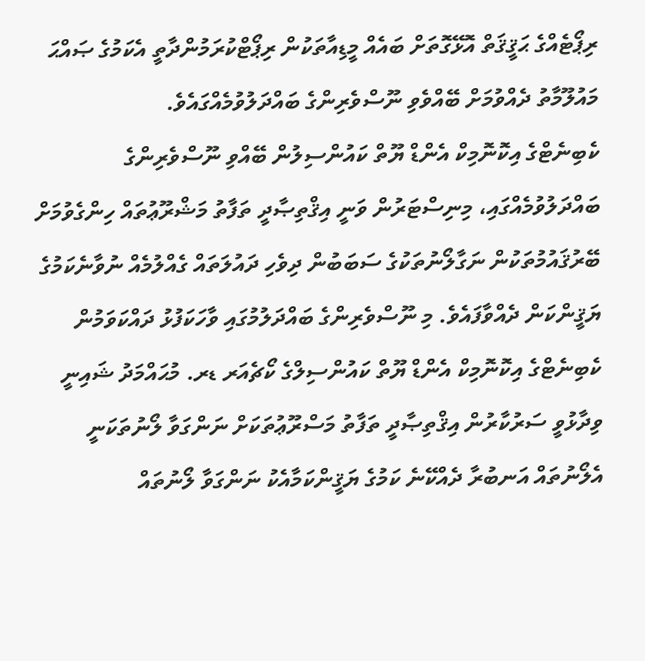ރިޕޯޓެއްގެ ޙަޤީޤަތް އޮޅޭގޮތަށް ބައެއް މީޑިއާތަކުން ރިޕޯޓްކުރަމުންދާތީ އެކަމުގެ ޞައްޙަ މައުލޫމާތު ދެއްވުމަށް ބޭއްވެވި ނޫސްވެރިންގެ ބައްދަލުވުމެއްގައެވެ.
ކެބިނެޓްގެ އިކޮނޮމިކް އެންޑް ޔޫތް ކައުންސިލުން ބޭއްވި ނޫސްވެރިންގެ ބައްދަލުވުމެއްގައި، މިނިސްޓަރުން ވަނީ އިޤްތިޞާދީ ތަފާތު މަޝްރޫޢުތައް ހިންގެވުމަށް ބޭރުޤައުމުތަކުން ނަގާލޯނުތަކުގެ ސަބަބުން ދިވެހި ދައުލަތައް ގެއްލުމެއް ނުވާނެކަމުގެ ޔަޤީންކަން ދެއްވާފައެވެ. މި ނޫސްވެރިންގެ ބައްދަލުމުގައި ވާހަކަފުޅު ދައްކަވަމުން ކެބިނެޓްގެ އިކޮނޮމިކް އެންޑް ޔޫތް ކައުންސިލްގެ ކޯޗެއަރ ޑރ. މުޙައްމަދު ޝައިނީ ވިދާޅުވީ ސަރުކާރުން އިޤްތިޞާދީ ތަފާތު މަސްރޫޢުތަކަށް ނަންގަވާ ލޯނުތަކަނީ އެލޯނުތައް އަނބުރާ ދެއްކޭނެ ކަމުގެ ޔަޤީންކަމާއެކު ނަންގަވާ ލޯނުތައް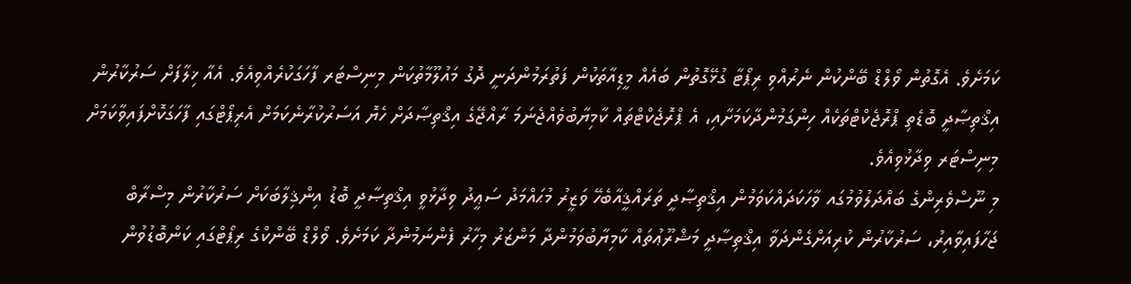ކަމަށެވެ. އެގޮތުން ވޯލްޑް ބޭންކުން ނެރުއްވި ރިޕޯޓާ ގުޅޭގޮތުން ބައެއް މީޑިއާތަކުން ފަތުރަމުންދަނީ ދޮގު މައުލޫމާތުކަން މިނިސްޓަރ ފާހަގަކުރެއްވިއެވެ. އެއާ ޚިލާފަށް ސަރުކާރުން އިޤްތިޞާދީ ބޮޑެތި ޕްރޮޖެކްޓްތަކެއް ހިންގަމުންދާކަމަށާއި، އެ ޕްރޮޖެކްޓްތައް ކާމިޔާބުވެއްޖެނަމަ ރާއްޖޭގެ އިޤްތިޞާދަށް ހެޔޮ އަސަރުކުރާނެކަމަށް އެރިޕޯޓްގައި ފާހަގަކޮށްފައިވާކަމަށް މިނިސްޓަރ ވިދާޅުވިއެވެ.
މި ނޫސްވެރިންގެ ބައްދަލުވުމުގައ ވާހަކަދައްކަވަމުން އިޤްތިޞާދީ ތަރައްޤީއާބެހޭ ވަޒީރު މުޙައްމަދު ސަޢީދު ވިދާޅުވީ އިޤްތިޞާދީ ބޮޑު އިންޤިލާބަކަށް ސަރުކާރުން މިސްރާބް ޖަހާފައިވާއިރު، ސަރުކާރުން ކުރިއަށްގެންދަވާ އިޤްތިޞާދީ މަޝްރޫޢުތައް ކާމިޔާބުވަމުންދާ މަންޒަރު މިހާރު ފެންނަމުންދާ ކަމަށެވެ. ވޯލްޑް ބޭންކްގެ ރިޕޯޓްގައި ކަންބޮޑުވުން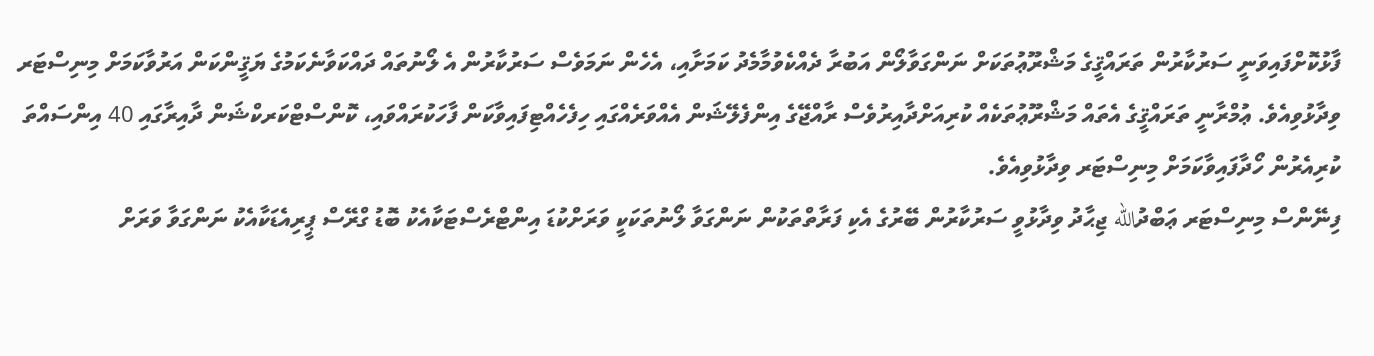ފާޅުކޮށްފައިވަނީ ސަރުކާރުން ތަރައްޤީގެ މަޝްރޫޢުތަކަށް ނަންގަވާލޯން އަބުރާ ދެއްކެވުމާމެދު ކަމަށާއި، އެހެން ނަމަވެސް ސަރުކާރުން އެ ލޯނުތައް ދައްކަވާނެކަމުގެ ޔަޤީންކަން އަރުވާކަމަށް މިނިސްޓަރ ވިދާޅުވިއެވެ. ޢުމްރާނީ ތަރައްޤީގެ އެތައް މަޝްރޫޢުތަކެއް ކުރިއަށްދާއިރުވެސް ރާއްޖޭގެ އިންފެލޭޝަން އެއްވަރެއްގައި ހިފެހެއްޓިފައިވާކަން ފާހަކުރައްވައި، ކޮންސްޓްކަރކްޝަން ދާއިރާގައި 40 އިންސައްތަ ކުރިއެރުން ހޯދާފައިވާކަމަށް މިނިސްޓަރ ވިދާޅުވިއެވެ.
ފިނޭންސް މިނިސްޓަރ ޢަބްދުالله ޖިޙާދު ވިދާޅުވީ ސަރުކާރުން ބޭރުގެ އެކި ފަރާތްތަކުން ނަންގަވާ ލޯނުތަކަކީ ވަރަށްކުޑަ އިންޓްރެސްޓަކާއެކު ބޮޑު ގްރޭސް ޕީރިއެޑަކާއެކު ނަންގަވާ ވަރަށް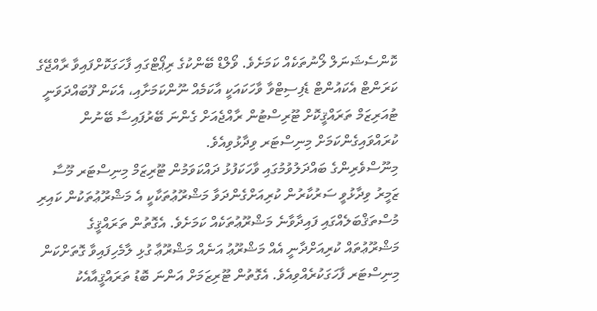ކޮންސެޝަނަލް ލޯނުތަކެއް ކަމަށެވެ. ވޯލްޑް ބޭންކުގެ ރިޕޯޓްގައި ފާހަގަކޮށްފައިވާ ރާއްޖޭގެ ކަރަންޓް އެކައުންޓް ޑެފިސިޓްވާ ވާހަކައަކީ އާކަމެއް ނޫންކަމަށާއި، އެކަން ފޫބައްދަވަނީ ޓުއަރިޒަމް ތަރައްޤީކޮށް ޓޫރިސްޓުން ރާއްޖެއަށް ގެންނަ ބޭރުފައިސާ ބޭނުން ކުރައްވައިގެންކަމަށް މިނިސްޓަރ ވިދާޅުވިއެވެ.
މިނޫސްވެރިންގެ ބައްދަލުވުމުގައި ވާހަކަފުޅު ދައްކަވަމުން ޓޫރިޒަމް މިނިސްޓަރ މޫސާ ޒަމީރު ވިދާޅުވީ ސަރުކާރުން ކުރިއަށްގެންދަވާ މަޝްރޫޢުތަކާކީ އެ މަޝްރޫޢުތަކުން ކައިރި މުސްތަޤްބަލެއްގައި ފައިދާވާނެ މަޝްރޫޢުތަކެއް ކަމަށެވެ. އެގޮތުން ތަރައްޤީގެ މަޝްރޫޢުތައް ކުރިއަށްދާނީ އެއް މަޝްރޫޢު އަނެއް މަޝްރޫޢާ ގުޅި ލާމެހިފައިވާ ގޮތަށްކަން މިނިސްޓަރ ފާހަގަކުރެއްވިއެވެ. އެގޮތުން ޓޫރިޒަމަށް އަންނަ ބޮޑު ތަރައްޤީއާއެކު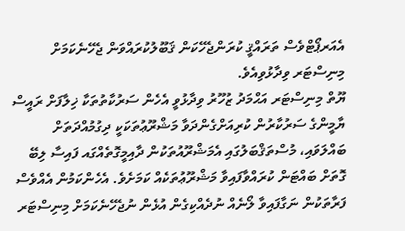އެއަރޕޯޓްވެސް ތަރައްޤީ ކުރަންޖެހޭކަން ޤަބޫލުކުރައްވަން ޖެހޭނެކަމަށް މިނިސްޓަރ ވިދާޅުވިއެވެ.
ޔޫތް މިނިސްޓަރ އަޙްމަދު ޒުހޫރު ވިދާޅުވީ އެހެން ސަރުކާތުތަކާ ޚިލާފަށް ރައީސް ޔާމީންގެ ސަރުކާރުން ކުރިއަށްގެންދަވާ މަޝްރޫޢުތަކަކީ ދިގުމުއްދަތަށް ބައްލަވައި، މުސްތަޤްބަލުގައި އެމަޝްރޫއުތަކުން ދާއިމީގޮތެއްގައ ފައިސާ ލިބޭ ގޮތަށް ބައްޓަން ކުރައްވާފައިވާ މަޝްރޫޢުތަކެއް ކަމަށެވެ. އެހެންކަމުން އެއްވެސް ފަރާތަކުން ނަގާފައިވާ ލޯނެއް ނުދެއްކިގެން އުޅެން ނުޖެހޭނެކަމަށް މިނިސްޓަރ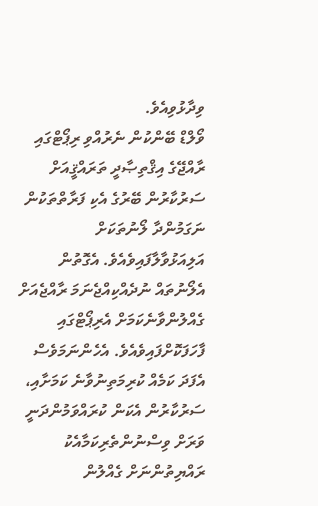ވިދާޅުވިއެވެ.
ވޯލްޑް ބޭންކުން ނެރުއްވި ރިޕޯޓްގައި ރާއްޖޭގެ އިޤްތިޞާދީ ތަރައްޤީއަށް ސަރުކާރުން ބޭރުގެ އެކި ފަރާތްތަކުން ނަގަމުންދާ ލޯނުތަކަށް އަލިއަޅުވާލާފައިވެއެވެ. އެގޮތުން އެލޯނުތައް ނުދެއްކިއްޖެނަމަ ރާއްޖެއަށް ގެއްލުންވާނެކަމަށް އެރިޕޯޓްގައި ފާހަފަކޮށްފައިވެއެވެ. އެހެންނަމަވެސް އެފަދަ ކަމެއް ކުރިމަތިނުވާނެ ކަމަށާއި، ސަރުކާރުން އެކަން ކުރައްވަމުންދަނީ ވަރަށް ވިސްނުންތެރިކަމާއެކު ރައްޔިތުންނަށް ގެއްލުން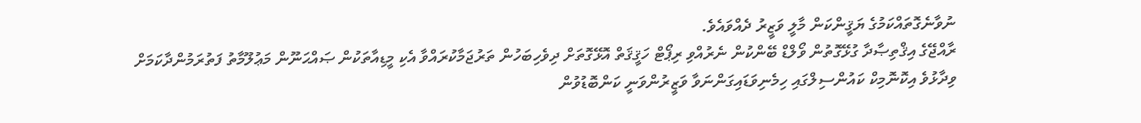ނުވާނެގޮތައްކަމުގެ ޔަޤީންކަން މާލީ ވަޒީރު ދެއްވައެވެ.
ރާއްޖޭގެ އިޤްތިޞާދާ ގުޅޭގޮތުން ވޯލްޑް ބޭންކުން ނެރުއްވި ރިޕޯޓް ހަޤީޤަތް އޮޅޭގޮތަށް ދިވެހިބަހުން ތަރުޖަމާކުރައްވާ އެކި މީޑިއާތަކުން ޞައްޙަނޫން މަޢުލޫމާތު ފަތުރަމުންދާކަމަށް ވިދާޅުވެ އިކޮނޮމިކް ކައުންސިލްގައި ހިމެނިވަޑައިގަންނަވާ ވަޒީރުންވަނީ ކަންބޮޑުވުން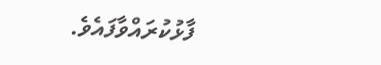ފާޅުކުރައްވާފައެވެ.